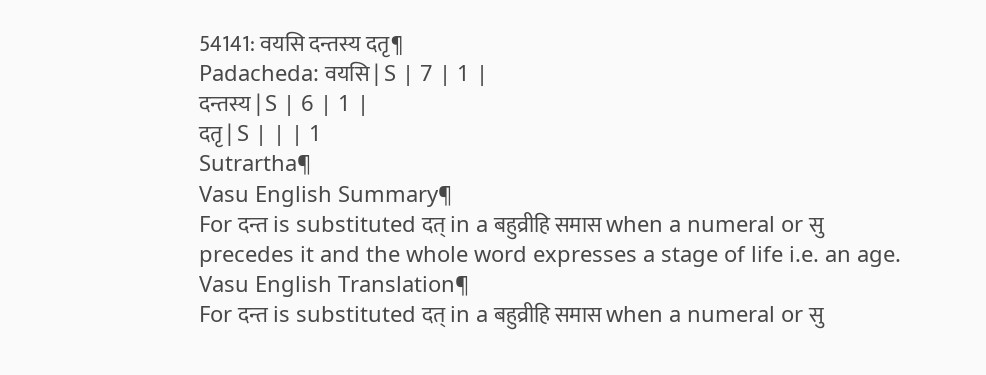54141: वयसि दन्तस्य दतृ¶
Padacheda: वयसि | S | 7 | 1 |
दन्तस्य | S | 6 | 1 |
दतृ | S | | | 1
Sutrartha¶
Vasu English Summary¶
For दन्त is substituted दत् in a बहुव्रीहि समास when a numeral or सु precedes it and the whole word expresses a stage of life i.e. an age.
Vasu English Translation¶
For दन्त is substituted दत् in a बहुव्रीहि समास when a numeral or सु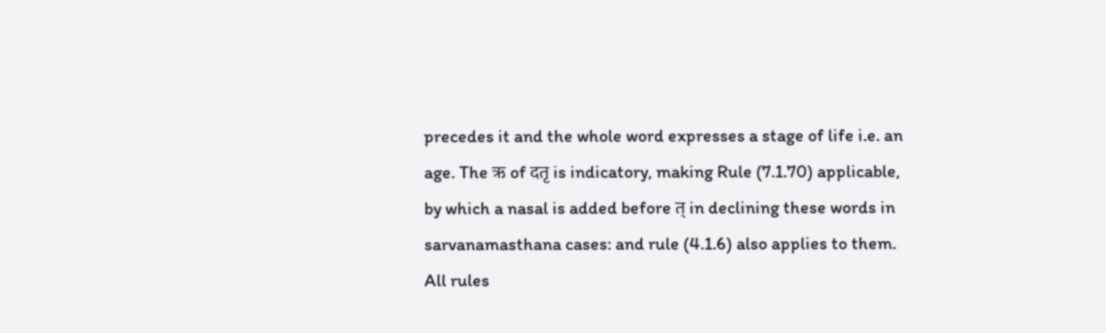precedes it and the whole word expresses a stage of life i.e. an age. The ऋ of दतृ is indicatory, making Rule (7.1.70) applicable, by which a nasal is added before त् in declining these words in sarvanamasthana cases: and rule (4.1.6) also applies to them. All rules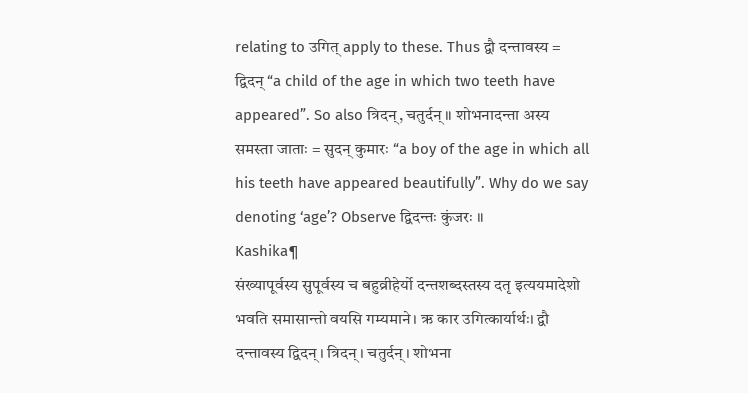relating to उगित् apply to these. Thus द्वौ दन्तावस्य = द्विदन् “a child of the age in which two teeth have appeared”. So also त्रिदन्, चतुर्दन् ॥ शोभनादन्ता अस्य समस्ता जाताः = सुदन् कुमारः “a boy of the age in which all his teeth have appeared beautifully”. Why do we say denoting ‘age’? Observe द्विदन्तः कुंजरः ॥
Kashika¶
संख्यापूर्वस्य सुपूर्वस्य च बहुव्रीहेर्यो दन्तशब्दस्तस्य दतृ इत्ययमादेशो भवति समासान्तो वयसि गम्यमाने। ऋ कार उगित्कार्यार्थः। द्वौ दन्तावस्य द्विदन्। त्रिदन्। चतुर्दन्। शोभना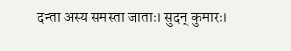दन्ता अस्य समस्ता जाताः। सुदन् कुमारः।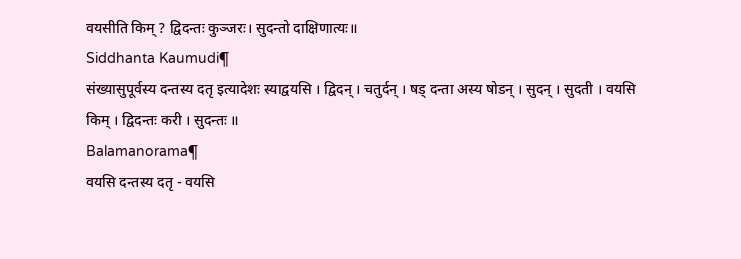वयसीति किम् ? द्विदन्तः कुञ्जरः। सुदन्तो दाक्षिणात्यः॥
Siddhanta Kaumudi¶
संख्यासुपूर्वस्य दन्तस्य दतृ इत्यादेशः स्याद्वयसि । द्विदन् । चतुर्दन् । षड् दन्ता अस्य षोडन् । सुदन् । सुदती । वयसि किम् । द्विदन्तः करी । सुदन्तः ॥
Balamanorama¶
वयसि दन्तस्य दतृ - वयसि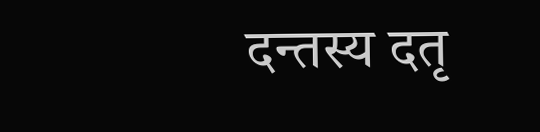दन्तस्य दतृ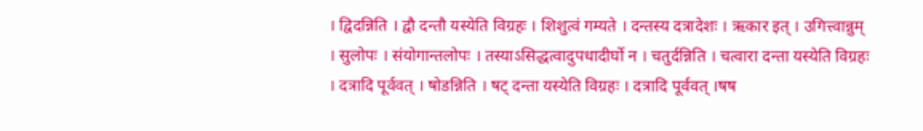। द्विदन्निति । द्वौ दन्तौ यस्येति विग्रहः । शिशुत्वं गम्यते । दन्तस्य दत्रादेशः । ऋकार इत् । उगित्त्वान्नुम् । सुलोपः । संयोगान्तलोपः । तस्याऽसिद्धत्वादुपधादीर्घो न । चतुर्दन्निति । चत्वारा दन्ता यस्येति विग्रहः । दत्रादि पूर्ववत् । षोडन्निति । षट् दन्ता यस्येति विग्रहः । दत्रादि पूर्ववत् ।षष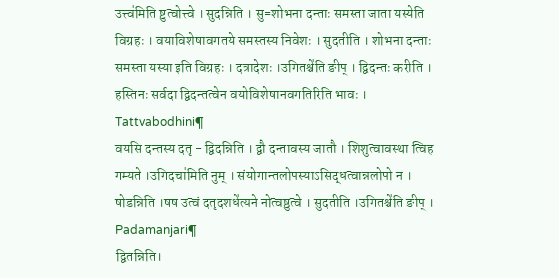उत्त्व॑मिति ष्टुत्वोत्त्वे । सुदन्निति । सु=शोभना दन्ताः समस्ता जाता यस्येति विग्रहः । वयाविशेषावगतये समस्तस्य निवेशः । सुदतीति । शोभना दन्ताः समस्ता यस्या इति विग्रहः । दत्रादेशः ।उगितश्चे॑ति ङीप् । द्विदन्तः करीति । हस्तिनः सर्वदा द्विदन्तत्वेन वयोविशेषानवगतिरिति भावः ।
Tattvabodhini¶
वयसि दन्तस्य दतृ - द्विदन्निति । द्वौ दन्तावस्य जातौ । शिशुत्वावस्था त्विह गम्यते ।उगिदचा॑मिति नुम् । संयोगान्तलोपस्याऽसिद्धत्वान्नलोपो न । षोडन्निति ।षष उत्वं दतृदशधे॑त्यने नोत्वष्ठुत्वे । सुदतीति ।उगितश्चे॑ति ङीप् ।
Padamanjari¶
द्वितन्निति।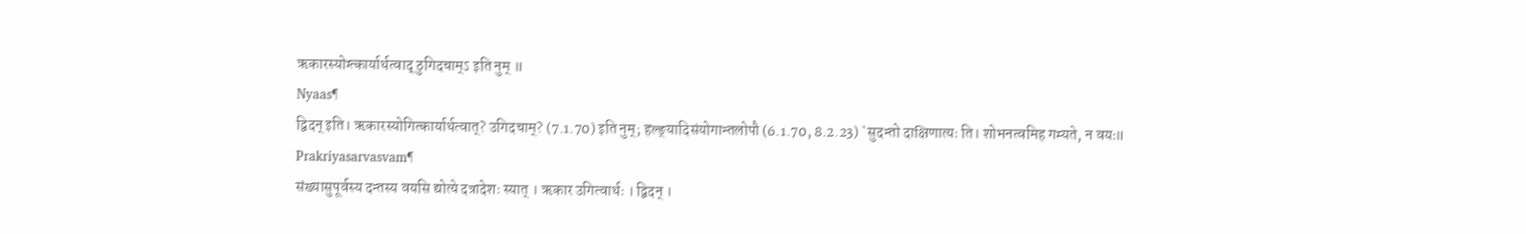ऋकारस्योग्त्कार्यार्थत्वाद् ठुगिदचाम्ऽ इति नुम् ॥
Nyaas¶
द्विदन् इति। ऋकारस्योगित्कार्यार्थत्वात्? उगिदचाम्? (7.1.70) इति नुम्; हल्ङ्यादिसंयोगान्तलोपौ (6.1.70, 8.2.23) `सुदन्तो दाक्षिणात्यः ति। शोभनत्वमिह गम्यते, न वयः॥
Prakriyasarvasvam¶
संख्यासुपूर्वस्य दन्तस्य वयसि द्योत्ये दत्रादेशः स्यात् । ऋकार उगित्वार्थः । द्विदन् ।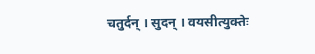चतुर्दन् । सुदन् । वयसीत्युक्तेः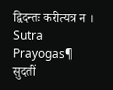द्विदन्तः करीत्यत्र न ।
Sutra Prayogas¶
सुदतीं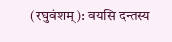(रघुवंशम्): वयसि दन्तस्य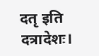दतृ इति दत्रादेशः।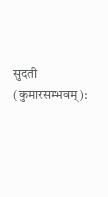सुदती (कुमारसम्भवम्):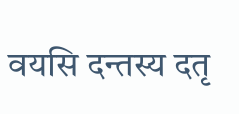वयसि दन्तस्य दतृ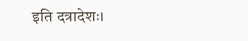इति दत्रादेशः।